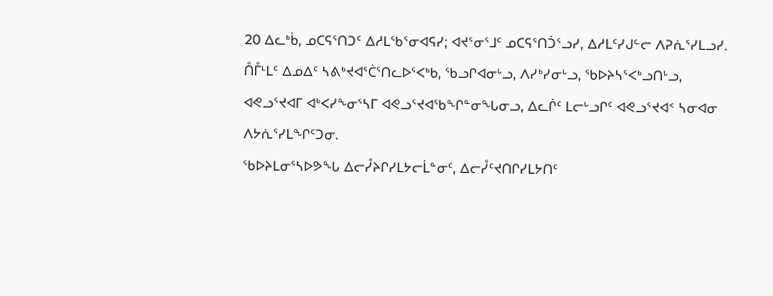20 ᐃᓚᒃᑳ, ᓄᑕᕋᕐᑎᑐᑦ ᐃᓱᒪᖃᕐᓂᐊᕋᓯ; ᐊᔪᕐᓂᕐᒧᑦ ᓄᑕᕋᕐᑎᑑᕐᓗᓯ, ᐃᓱᒪᑦᓯᒍᓪᓕ ᐱᕈᕇᕐᓯᒪᓗᓯ.
ᑍᒤᒻᒪᑦ ᐃᓄᐃᑦ ᓴᕕᒃᔪᐊᕐᑖᕐᑎᓚᐅᕐᐸᒃᑲ, ᖃᓗᒋᐊᓂᒡᓗ, ᐱᓯᒃᓯᓂᒡᓗ, ᖃᐅᔨᓴᕐᐸᒃᓗᑎᒡᓗ, ᐊᕙᓗᕐᔪᐊᒥ ᐊᒃᐸᓯᖕᓂᕐᓴᒥ ᐊᕙᓗᕐᔪᐊᖃᖏᓐᓂᖓᓂᓗ, ᐃᓚᒌᑦ ᒪᓕᒡᓗᒋᑦ ᐊᕙᓗᕐᔪᐊᑉ ᓴᓂᐊᓂ ᐱᔭᕇᕐᓯᒪᖏᑦᑐᓂ.
ᖃᐅᔨᒪᓂᕐᓴᐅᕗᖓ ᐃᓕᓮᔨᒋᓯᒪᔭᓕᒫᓐᓂᑦ, ᐃᓕᓮᑦᔪᑎᒋᓯᒪᔭᑎᑦ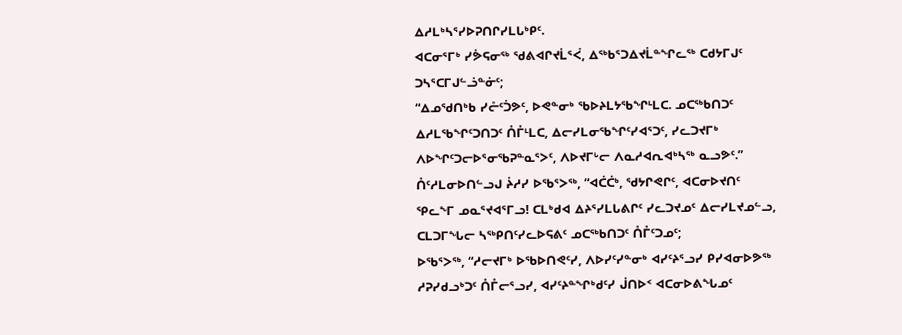ᐃᓱᒪᒃᓴᕐᓯᐅᕈᑎᒋᓯᒪᒐᒃᑭᑦ.
ᐊᑕᓂᕐᒥᒃ ᓯᕘᕋᓂᖅ ᖁᕕᐊᒋᔪᒫᕐᐹ, ᐃᖅᑲᕐᑐᐃᔪᒫᓐᖏᓚᖅ ᑕᑯᔭᒥᒍᑦ ᑐᓴᕐᑕᒥᒍᓪᓘᓐᓃᑦ;
“ᐃᓄᖁᑎᒃᑲ ᓯᓔᑦᑑᕗᑦ, ᐅᕙᓐᓂᒃ ᖃᐅᔨᒪᔭᖃᖏᒻᒪᑕ. ᓄᑕᖅᑲᑎᑐᑦ ᐃᓱᒪᖃᖏᑦᑐᑎᑐᑦ ᑍᒤᒻᒪᑕ, ᐃᓕᓯᒪᓂᖃᖏᑦᓯᐊᕐᑐᑦ, ᓯᓚᑐᔪᒥᒃ ᐱᐅᖏᑦᑐᓕᐅᕐᓂᖃᕈᓐᓇᕐᐳᑦ, ᐱᐅᔪᒥᒡᓕ ᐱᓇᓱᐊᕆᐊᒃᓴᖅ ᓇᓗᕗᑦ.”
ᑍᑦᓱᒪᓂᐅᑎᓪᓗᒍ ᔩᓱᓯ ᐅᖃᕐᐳᖅ, “ᐊᑖᑖᒃ, ᖁᔭᒋᕙᒋᑦ, ᐊᑕᓂᐅᔪᑎᑦ ᕿᓚᖕᒥ ᓄᓇᕐᔪᐊᕐᒥᓗ! ᑕᒪᒃᑯᐊ ᐃᔨᕐᓯᒪᒐᕕᒋᑦ ᓯᓚᑐᔪᓄᑦ ᐃᓕᓯᒪᔪᓄᓪᓗ, ᑕᒪᑐᒥᖓᓕ ᓴᖅᑭᑎᑦᓯᓚᐅᕋᕕᑦ ᓄᑕᖅᑲᑎᑐᑦ ᑍᒤᑦᑐᓄᑦ;
ᐅᖃᕐᐳᖅ, “ᓱᓕᔪᒥᒃ ᐅᖃᐅᑎᕙᑦᓯ, ᐱᐅᓯᑦᓯᓐᓂᒃ ᐊᓯᑦᔨᕐᓗᓯ ᑭᓯᐊᓂᐅᕗᖅ ᓱᕈᓯᑯᓗᒃᑐᑦ ᑍᒤᓕᕐᓗᓯ, ᐊᓯᑦᔨᓐᖏᒃᑯᑦᓯ ᒎᑎᐅᑉ ᐊᑕᓂᐅᕕᖓᓄᑦ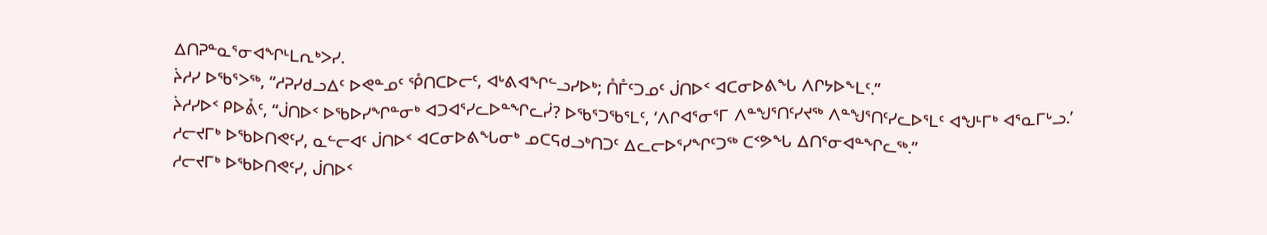ᐃᑎᕈᓐᓇᕐᓂᐊᖏᒻᒪᕆᒃᐳᓯ.
ᔩᓱᓯ ᐅᖃᕐᐳᖅ, “ᓱᕈᓯᑯᓗᐃᑦ ᐅᕙᓐᓄᑦ ᕾᑎᑕᐅᓕᑦ, ᐊᒡᕕᐊᖏᓪᓗᓯᐅᒃ; ᑍᒤᑦᑐᓄᑦ ᒎᑎᐅᑉ ᐊᑕᓂᐅᕕᖓ ᐱᒋᔭᐅᖕᒪᑦ.”
ᔩᓱᓯᐅᑉ ᑭᐅᕔᑦ, “ᒎᑎᐅᑉ ᐅᖃᐅᓯᖏᓐᓂᒃ ᐊᑐᐊᕐᓯᓚᐅᓐᖏᓚᓰ? ᐅᖃᕐᑐᖃᕐᒪᑦ, ‘ᐱᒋᐊᕐᓂᕐᒥ ᐱᓐᖑᕐᑎᑦᓯᔪᖅ ᐱᓐᖑᕐᑎᑦᓯᓚᐅᕐᒪᑦ ᐊᖑᒻᒥᒃ ᐊᕐᓇᒥᒡᓗ.’
ᓱᓕᔪᒥᒃ ᐅᖃᐅᑎᕙᑦᓯ, ᓇᓪᓕᐊᑦ ᒎᑎᐅᑉ ᐊᑕᓂᐅᕕᖓᓂᒃ ᓄᑕᕋᑯᓗᒃᑎᑐᑦ ᐃᓚᓕᐅᕐᓯᖏᑦᑐᖅ ᑕᑉᕗᖓ ᐃᑎᕐᓂᐊᓐᖏᓚᖅ.”
ᓱᓕᔪᒥᒃ ᐅᖃᐅᑎᕙᑦᓯ, ᒎᑎᐅᑉ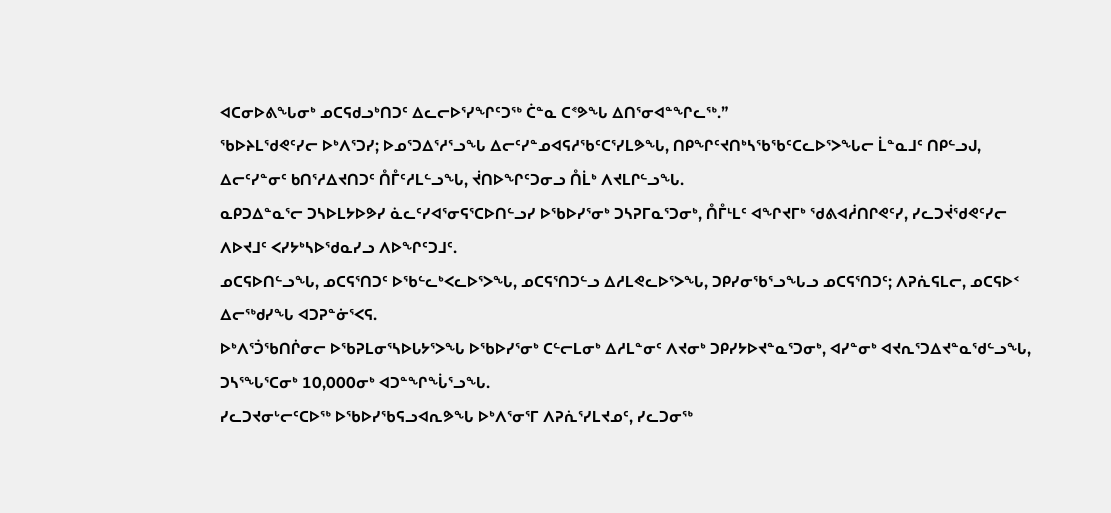ᐊᑕᓂᐅᕕᖓᓂᒃ ᓄᑕᕋᑯᓗᒃᑎᑐᑦ ᐃᓚᓕᐅᕐᓯᖏᑦᑐᖅ ᑖᓐᓇ ᑕᕝᕗᖓ ᐃᑎᕐᓂᐊᓐᖏᓚᖅ.”
ᖃᐅᔨᒪᖁᕙᑦᓯᓕ ᐅᒃᐱᕐᑐᓯ; ᐅᓄᕐᑐᐃᕐᓱᕐᓗᖓ ᐃᓕᑦᓯᓐᓄᐊᕋᓱᖃᑦᑕᕐᓯᒪᕗᖓ, ᑎᑭᖏᑦᔪᑎᒃᓴᖃᖃᑦᑕᓚᐅᕐᐳᖓᓕ ᒫᓐᓇᒧᑦ ᑎᑭᓪᓗᒍ, ᐃᓕᑦᓯᓐᓂᑦ ᑲᑎᕐᓱᐃᔪᑎᑐᑦ ᑍᒤᑦᓱᒪᓪᓗᖓ, ᔫᑎᐅᖏᑦᑐᓂᓗ ᑍᒫᒃ ᐱᔪᒪᒋᓪᓗᖓ.
ᓇᑭᑐᐃᓐᓇᕐᓕ ᑐᓴᐅᒪᔭᐅᕗᓯ ᓈᓚᑦᓯᐊᕐᓂᕋᕐᑕᐅᑎᓪᓗᓯ ᐅᖃᐅᓯᕐᓂᒃ ᑐᓴᕈᒥᓇᕐᑐᓂᒃ, ᑍᒤᒻᒪᑦ ᐊᖏᔪᒥᒃ ᖁᕕᐊᓲᑎᒋᕙᑦᓯ, ᓯᓚᑐᔫᖁᕙᑦᓯᓕ ᐱᐅᔪᒧᑦ ᐸᓯᔭᒃᓴᐅᖁᓇᓯᓗ ᐱᐅᖏᑦᑐᒧᑦ.
ᓄᑕᕋᐅᑎᓪᓗᖓ, ᓄᑕᕋᕐᑎᑐᑦ ᐅᖃᓪᓚᒃᐸᓚᐅᕐᐳᖓ, ᓄᑕᕋᕐᑎᑐᓪᓗ ᐃᓱᒪᕙᓚᐅᕐᐳᖓ, ᑐᑭᓯᓂᖃᕐᓗᖓᓗ ᓄᑕᕋᕐᑎᑐᑦ; ᐱᕈᕇᕋᒪᓕ, ᓄᑕᕋᐅᑉ ᐃᓕᖅᑯᓯᖓ ᐊᑐᕈᓐᓃᕐᐸᕋ.
ᐅᒃᐱᕐᑑᖃᑎᒌᓂᓕ ᐅᖃᕈᒪᓂᕐᓴᐅᒐᔭᕐᐳᖓ ᐅᖃᐅᓯᕐᓂᒃ ᑕᓪᓕᒪᓂᒃ ᐃᓱᒪᓐᓂᑦ ᐱᔪᓂᒃ ᑐᑭᓯᔭᐅᔪᓐᓇᕐᑐᓂᒃ, ᐊᓯᓐᓂᒃ ᐊᔪᕆᕐᑐᐃᔪᓐᓇᖁᓪᓗᖓ, ᑐᓴᕐᖓᕐᑕᓂᒃ 10,000ᓂᒃ ᐊᑐᓐᖏᖔᕐᓗᖓ.
ᓯᓚᑐᔪᓂᒡᓕᑦᑕᐅᖅ ᐅᖃᐅᓯᖃᕋᓗᐊᕆᕗᖓ ᐅᒃᐱᕐᓂᕐᒥ ᐱᕈᕇᕐᓯᒪᔪᓄᑦ, ᓯᓚᑐᓂᖅ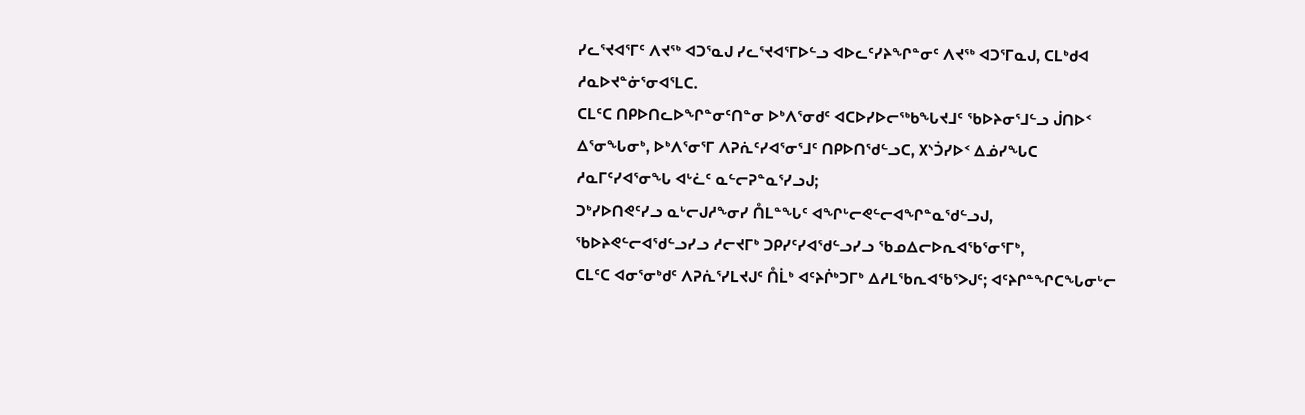ᓯᓚᕐᔪᐊᕐᒥᑦ ᐱᔪᖅ ᐊᑐᕐᓇᒍ ᓯᓚᕐᔪᐊᕐᒥᐅᓪᓗ ᐊᐅᓚᑦᓯᔨᖏᓐᓂᑦ ᐱᔪᖅ ᐊᑐᕐᒥᓇᒍ, ᑕᒪᒃᑯᐊ ᓱᓇᐅᔪᓐᓃᕐᓂᐊᕐᒪᑕ.
ᑕᒪᑦᑕ ᑎᑭᐅᑎᓚᐅᖏᓐᓂᑦᑎᓐᓂ ᐅᒃᐱᕐᓂᑯᑦ ᐊᑕᐅᓯᐅᓕᖅᑲᖓᔪᒧᑦ ᖃᐅᔨᓂᕐᒧᓪᓗ ᒎᑎᐅᑉ ᐃᕐᓂᖓᓂᒃ, ᐅᒃᐱᕐᓂᕐᒥ ᐱᕈᕇᑦᓯᐊᕐᓂᕐᒧᑦ ᑎᑭᐅᑎᖁᓪᓗᑕ, ᙭ᔅᑑᓯᐅᑉ ᐃᓅᓯᖓᑕ ᓱᓇᒥᑦᓯᐊᕐᓂᖓ ᐊᒡᓛᑦ ᓇᓪᓕᕈᓐᓇᕐᓯᓗᒍ;
ᑐᒃᓯᐅᑎᕙᑦᓯᓗ ᓇᒡᓕᒍᓱᖕᓂᓯ ᑍᒪᓐᖓᑦ ᐊᖏᒡᓕᕙᓪᓕᐊᖏᓐᓇᖁᓪᓗᒍ, ᖃᐅᔨᕙᓪᓕᐊᖁᓪᓗᓯᓗ ᓱᓕᔪᒥᒃ ᑐᑭᓯᑦᓯᐊᖁᓪᓗᓯᓗ ᖃᓄᐃᓕᐅᕆᐊᖃᕐᓂᕐᒥᒃ,
ᑕᒪᑦᑕ ᐊᓂᕐᓂᒃᑯᑦ ᐱᕈᕇᕐᓯᒪᔪᒍᑦ ᑍᒫᒃ ᐊᑦᔨᒌᒃᑐᒥᒃ ᐃᓱᒪᖃᕆᐊᖃᕐᐳᒍᑦ; ᐊᑦᔨᒋᓐᖏᑕᖓᓂᒡᓕ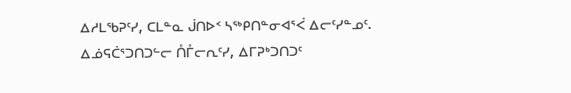ᐃᓱᒪᖃᕈᑦᓯ, ᑕᒪᓐᓇ ᒎᑎᐅᑉ ᓴᖅᑭᑎᓐᓂᐊᕐᐹ ᐃᓕᑦᓯᓐᓄᑦ.
ᐃᓅᕋᑖᕐᑐᑎᑐᓪᓕ ᑍᒤᓕᕆᑦᓯ, ᐃᒥᕈᒃᑐᑎᑐᑦ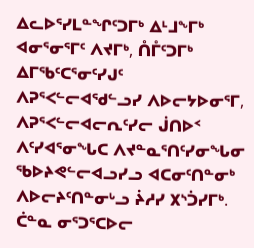ᐃᓚᐅᕐᓯᒪᓐᖏᑦᑐᒥᒃ ᐃᒻᒧᖕᒥᒃ ᐊᓂᕐᓂᕐᒥᑦ ᐱᔪᒥᒃ, ᑍᒤᑦᑐᒥᒃ ᐃᒥᖃᑦᑕᕐᓂᑦᓯᒍᑦ ᐱᕈᕐᐸᓪᓕᐊᖁᓪᓗᓯ ᐱᐅᓕᔭᐅᓂᕐᒥ,
ᐱᕈᕐᐸᓪᓕᐊᓕᕆᑦᓯᓕ ᒎᑎᐅᑉ ᐱᑦᓯᐊᕐᓂᖓᑕ ᐱᔪᓐᓇᕐᑎᑦᓯᓂᖓᓂ ᖃᐅᔨᕙᓪᓕᐊᓗᓯᓗ ᐊᑕᓂᑦᑎᓐᓂᒃ ᐱᐅᓕᔨᑦᑎᓐᓂᒡᓗ ᔩᓱᓯ ᙭ᔅᑑᓯᒥᒃ. ᑖᓐᓇ ᓂᕐᑐᕐᑕᐅᓕ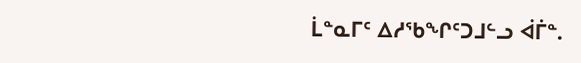ᒫᓐᓇᒥᑦ ᐃᓱᖃᖏᑦᑐᒧᓪᓗ ᐋᒦᓐ.